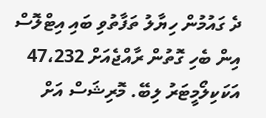ދެ ގައުމުން ހިޔާލު ތަފާތުވި ބައި އިޓްލޮސް އިން ބެހި ގޮތުން ރާއްޖެއަށް 47،232 އަކަކިލޯމީޓަރު ލިބޭ. މޮރިޝަސް އަށް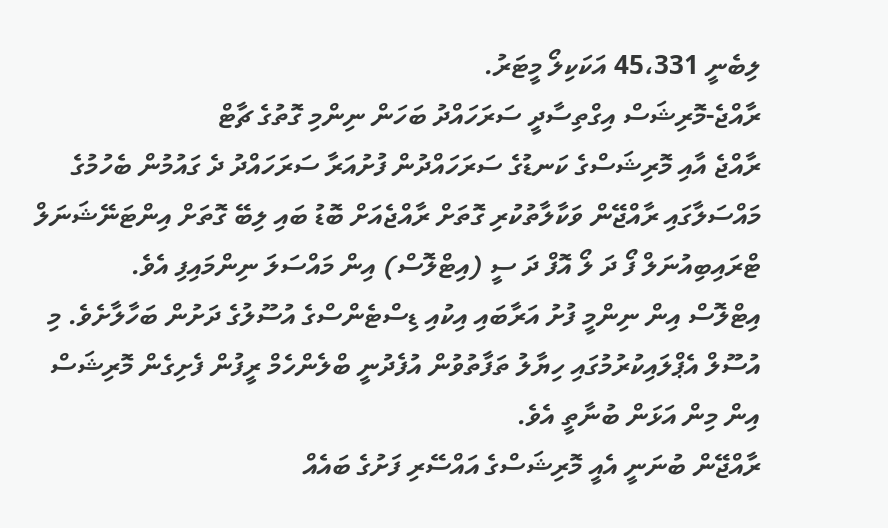ލިބެނީ 45،331 އަކަކިލޯ މީޓަރު.
ރާއްޖެ-މޮރިޝަސް އިގްތިސާދީ ސަރަހައްދު ބަހަން ނިންމި ގޮތުގެ ޗާޓް
ރާއްޖެ އާއި މޮރިޝަސްގެ ކަނޑުގެ ސަރަހައްދުން ފުށުއަރާ ސަރަހައްދު ދެ ގައުމުން ބެހުމުގެ މައްސަލާގައި ރާއްޖޭން ވަކާލާތުކުރި ގޮތަށް ރާއްޖެއަށް ބޮޑު ބައި ލިބޭ ގޮތަށް އިންޓަނޭޝަނަލް ޓްރައިބިއުނަލް ފޯ ދަ ލޯ އޮފް ދަ ސީ (އިޓްލޮސް) އިން މައްސަލަ ނިންމައިފި އެވެ.
އިޓްލޮސް އިން ނިންމީ ފުށު އަރާބައި އިކުއި ޑިސްޓެންސްގެ އުސޫލުގެ ދަށުން ބަހާލާށެވެ. މި އުސޫލް އެޕްލައިކުރުމުގައި ހިޔާލު ތަފާތުވުން އުފެދުނީ ބްލެންހެމް ރީފުން ފެށިގެން މޮރިޝަސް އިން މިން އަޅަން ބުނާތީ އެވެ.
ރާއްޖޭން ބުނަނީ އެއީ މޮރިޝަސްގެ އައްސޭރި ފަށުގެ ބައެއް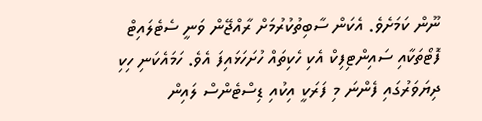ނޫން ކަމަށެވެ. އެކަން ސާބިތުކުރުމަށް ރާއްޖޭން ވަނީ ސެޓެލައިޓް ފޮޓޯތަކާއި ސައިންޓިފިކް އެކި ހެކިތައް ހުށަހަޅައިފަ އެވެ. ހަމައެކަނި ހިކި ދިޔަވަރުގައި ފެންނަ މި ފަރަކީ އިކުއި ޑިސްޓެންސް ލައިން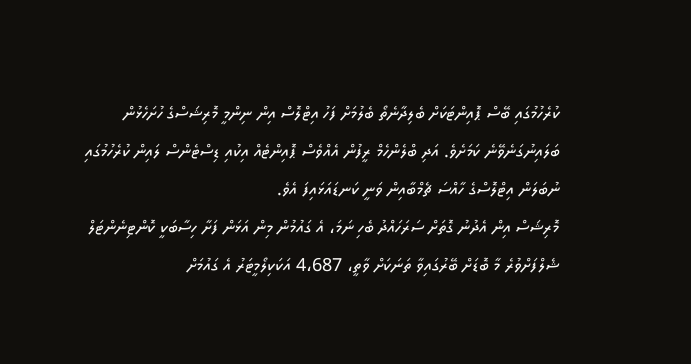ކުރެހުމުގައި ބޭސް ޕޮއިންޓަކަށް ބެލިދާނެތޯ ބެލުމަށް ފަހު އިޓްލޮސް އިން ނިންމީ މޮރިޝަސްގެ ހުށަހެޅުން ބަލައިނުގަނެވޭނެ ކަމަށެވެ. އަދި ބްލެންހެމް ރީފުން އެއްވެސް ޕޮއިންޓެއް އިކުއި ޑިސްޓެންސް ލައިން ކުރެހުމުގައި ނުބަލަން އިޓްލޮސްގެ ހާއްސަ ޗެމްބާއިން ވަނީ ކަނޑައަޅައިފަ އެވެ.
މޮރިޝަސް އިން އެދުނު ގޮތަށް ސަރަހައްދު ބެހި ނަމަ، އެ ގައުމުން މިން އަޅަން ފަށާ ހިސާބަކީ ކޮންޓިނެންޓަލް ޝެލްފަށްވުރެ މާ ބޮޑަށް ބޭރުގައިވާ ތަނަކަށް ވާތީ، 4،687 އަކަކިލޯމީޓަރު އެ ގައުމަށް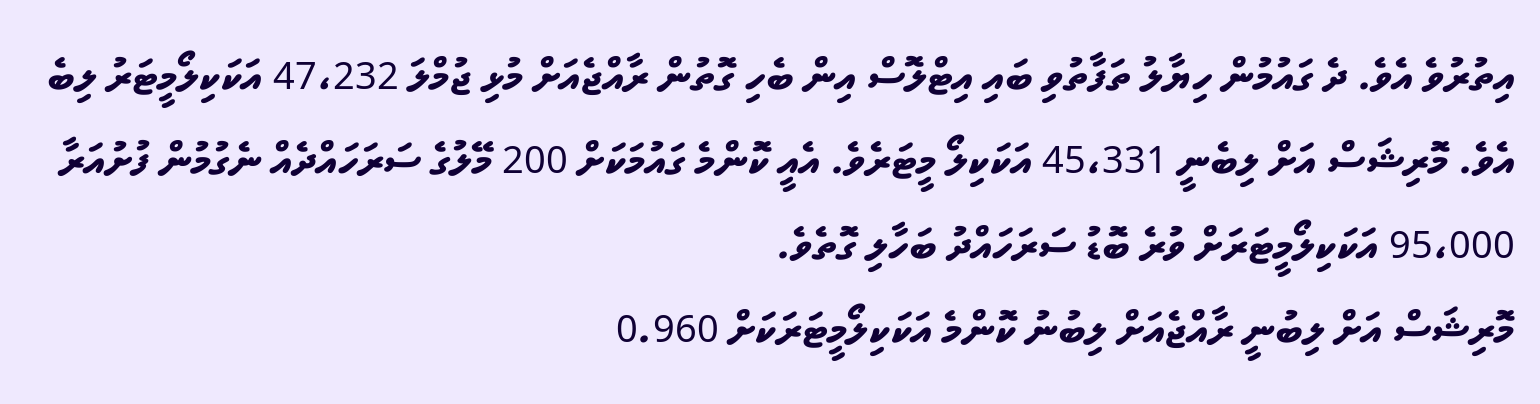އިތުރުވެ އެވެ. ދެ ގައުމުން ހިޔާލު ތަފާތުވި ބައި އިޓްލޮސް އިން ބެހި ގޮތުން ރާއްޖެއަށް މުޅި ޖުމްލަ 47،232 އަކަކިލޯމީޓަރު ލިބެ އެވެ. މޮރިޝަސް އަށް ލިބެނީ 45،331 އަކަކިލޯ މީޓަރެވެ. އެއީ ކޮންމެ ގައުމަކަށް 200 މޭލުގެ ސަރަހައްދެއް ނެގުމުން ފުށުއަރާ 95،000 އަކަކިލޯމީޓަރަށް ވުރެ ބޮޑު ސަރަހައްދު ބަހާލި ގޮތެވެ.
މޮރިޝަސް އަށް ލިބުނީ ރާއްޖެއަށް ލިބުނު ކޮންމެ އަކަކިލޯމީޓަރަކަށް 0.960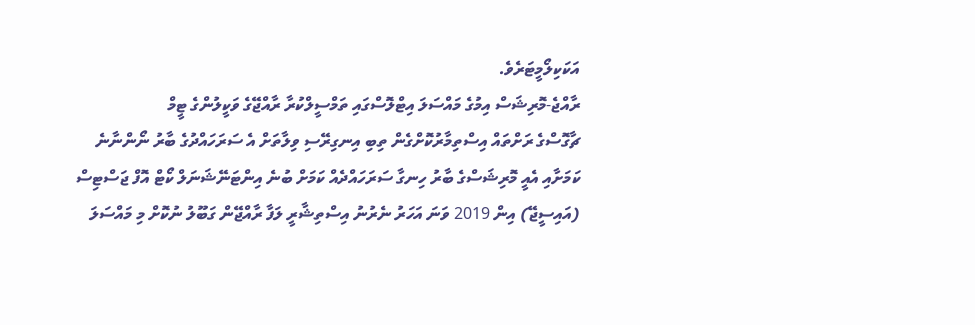އަކަކިލޯމީޓަރެވެ.
ރާއްޖެ-މޮރިޝަސް އިމުގެ މައްސަލަ އިޓްލޮސްގައި ތަމްސީލްކުރާ ރާއްޖޭގެ ވަކީލުންގެ ޓީމް
ޗާގޮސްގެ ރަށްތައް އިސްތިމާރުކޮށްގެން ތިބި އިނގިރޭސި ވިލާތަށް އެ ސަރަހައްދުގެ ބާރު ނޯންނާނެ ކަމަށާއި އެއީ މޮރިޝަސްގެ ބާރު ހިނގާ ސަރަހައްދެއް ކަމަށް ބުނެ އިންޓަނޭޝަނަލް ކޯޓް އޮފް ޖަސްޓިސް (އައިސީޖޭ) އިން 2019 ވަނަ އަހަރު ނެރުނު އިސްތިޝާރީ ލަފާ ރާއްޖޭން ގަބޫލު ނުކޮށް މި މައްސަލަ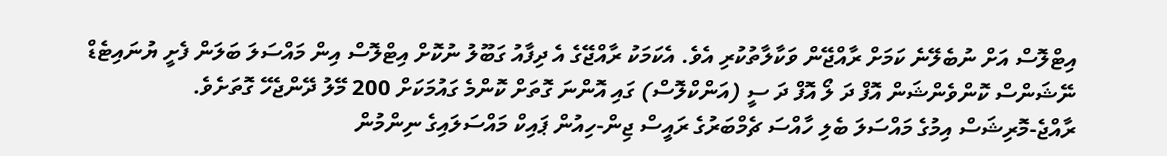އިޓްލޮސް އަށް ނުބެލޭނެ ކަމަށް ރާއްޖޭން ވަކާލާތުކުރި އެވެ. އެކަމަކު ރާއްޖޭގެ އެ ދިފާއު ގަބޫލު ނުކޮށް އިޓްލޮސް އިން މައްސަލަ ބަލަން ފެށީ ޔުނައިޓެޑް ނޭޝަންސް ކޮންވެންޝަން އޮފް ދަ ލޯ އޮފް ދަ ސީ (އަންކްލޮސް) ގައި އޮންނަ ގޮތަށް ކޮންމެ ގައުމަކަށް 200 މޭލު ދޭންޖެހޭ ގޮތަށެވެ.
ރާއްޖެ-މޮރިޝަސް އިމުގެ މައްސަލަ ބެލި ހާއްސަ ޗެމްބަރުގެ ރައީސް ޖިން-ހިއުން ޕައިކް މައްސަލައިގެ ނިންމުން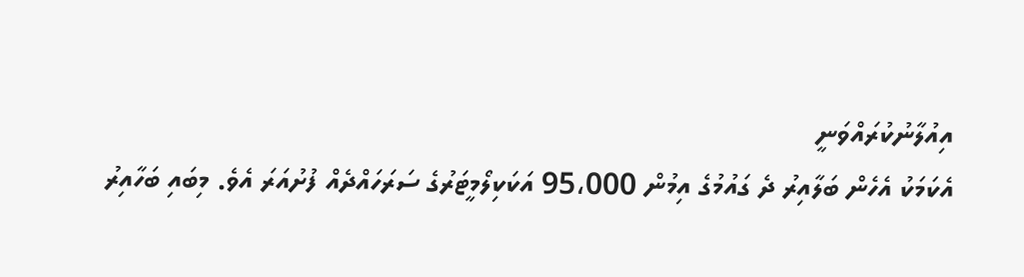އިއުލާނުކުރައްވަނީ
އެކަމަކު އެހެން ބަލާއިރު ދެ ގައުމުގެ އިމުން 95،000 އަކަކިލޯމީޓަރުގެ ސަރަހައްދެއް ފުށުއަރަ އެވެ. މިބައި ބަހާއިރު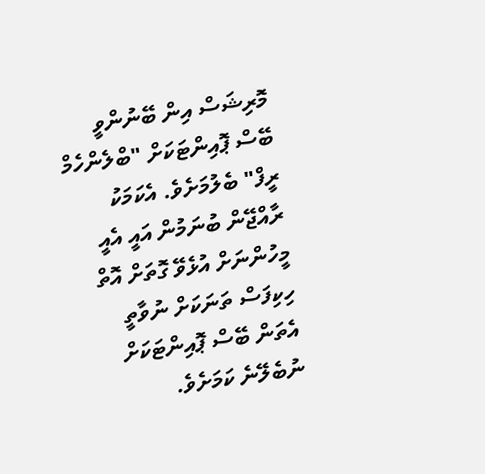މޮރިޝަސް އިން ބޭނުންވީ ބޭސް ޕޮއިންޓަކަށް "ބްލެންހެމް ރީފް" ބެލުމަށެވެ. އެކަމަކު ރާއްޖޭން ބުނަމުން އައީ އެއީ މީހުންނަށް އުޅެވޭ ގޮތަށް އޮތް ހިކިފަސް ތަނަކަށް ނުވާތީ އެތަން ބޭސް ޕޮއިންޓަކަށް ނުބެލޭނެ ކަމަށެވެ.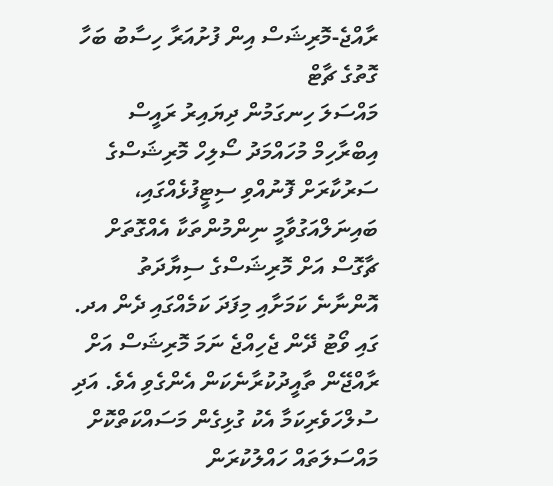ރާއްޖެ-މޮރިޝަސް އިން ފުށުއަރާ ހިސާބު ބަހާ ގޮތުގެ ޗާޓް
މައްސަލަ ހިނގަމުން ދިޔައިރު ރައީސް އިބްރާހިމް މުހައްމަދު ސޯލިހް މޮރިޝަސްގެ ސަރުކާރަށް ފޮނުއްވި ސިޓީފުޅެއްގައި، ބައިނަލްއަގުވާމީ ނިންމުންތަކާ އެއްގޮތަށް ޗާގޮސް އަށް މޮރިޝަސްގެ ސިޔާދަތު އޮންނާނެ ކަމަށާއި މިފަދަ ކަމެއްގައި ދެން އދ. ގައި ވޯޓު ދޭން ޖެހިއްޖެ ނަމަ މޮރިޝަސް އަށް ރާއްޖޭން ތާއީދުކުރާނެކަން އެންގެވި އެވެ. އަދި ސުލްހަވެރިކަމާ އެކު ގުޅިގެން މަސައްކަތްކޮށް މައްސަލަތައް ހައްލުކުރަން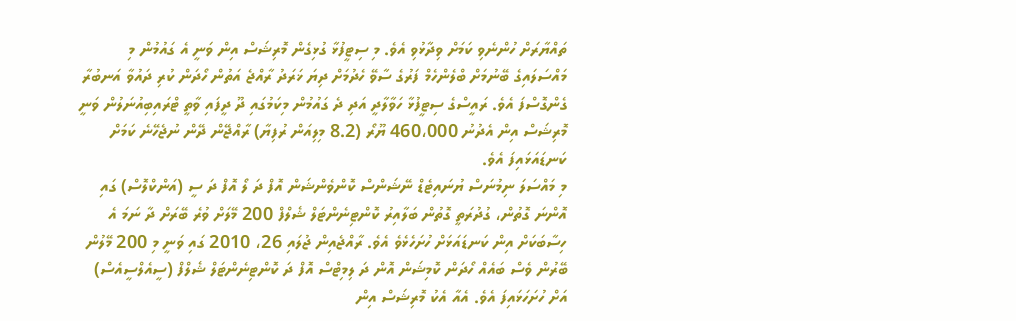ތައްޔާރަށް ހުންނެވި ކަމަށް ވިދާޅުވި އެވެ. މި ސިޓީފުޅާ ގުޅިގެން މޮރިޝަސް އިން ވަނީ އެ ގައުމުން މި މައްސަލައިގެ ބޭނުމަށް ބްލެންހެމް ފަރުގެ ސާވޭ ހެދުމަށް ދިޔަ ޚަރަދު ރާއްޖެ އަތުން ހޯދަން ކުރި ދައުވާ އަނބުރާ ގެންގޮސްފަ އެވެ. ރައީސްގެ ސިޓީފުޅާ ހަވާލާދީ އަދި ދެ ގައުމުން މިކަމުގައި ދޫ ދީފައި ވާތީ ޓްރައިބިއުނަލުން ވަނީ މޮރިޝަސް އިން އެދުނު 460،000 ޔޫރޯ (8.2 މިލިއަން ރުފިޔާ) ރާއްޖޭން ދޭން ނުޖެހޭނެ ކަމަށް ކަނޑައަޅައިފަ އެވެ.
މި މައްސަލަ ނިމުނަސް ޔުނައިޓެޑް ނޭޝަންސް ކޮންވެންޝަން އޮފް ދަ ލޯ އޮފް ދަ ސީ (އަންކްލޮސް) ގައި އޮންނަ ގޮތުން، ގުދުރަތީ ގޮތުން ބަލާއިރު ކޮންޓިނެންޓަލް ޝެލްފް 200 މޭލަށް ވުރެ ބޭރަށް ދާ ނަމަ އެ ހިސާބަކަށް އިން ކަނޑައަޅަށް ހުށަހެޅެވެ އެވެ. ރާއްޖެއިން ޖުލައި 26، 2010 ގައި ވަނީ މި 200 މޭލުން ބޭރުން ވެސް ބައެއް ހޯދަން ކޮމިޝަން އޮން ދަ ލިމިޓްސް އޮފް ދަ ކޮންޓިނެންޓަލް ޝެލްފް (ސީއެލްސީއެސް) އަށް ހުށަހަޅައިފަ އެވެ. އެއާ އެކު މޮރިޝަސް އިން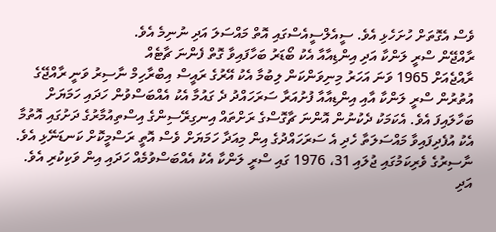ވެސް އެގޮތަށް ހުށަހެޅި އެވެ. ސީއެލްސީއެސްގައި އޮތް މައްސަލަ އަދި ނުނިމެ އެވެ.
ރާއްޖޭން ސްރީ ލަންކާ އަދި އިންޑިއާއާ އެކު ބޯޑަރު ބަހާފައިވާ ގޮތް ފެންނަ ޗާޓެއް
ރާއްޖެއަށް 1965 ވަނަ އަހަރު މިނިވަންކަން ލިބުމާ އެކު އޭރުގެ ރައީސް އިބްރާހިމް ނާސިރު ވަނީ ރާއްޖޭގެ އުތުރުން ސްރީ ލަންކާ އާއި އިންޑިއާއާ ފުށުއަރާ ސަރަހައްދު ދެ ގައުމާ އެކު އެއްބަސްވުން ހަދައި ހަމަޔަށް ބަހާލައިފަ އެވެ. އެކަމަކު ދެކުނުން އޮންނަ ޗާގޮސްގެ ރަށްތައް އިނގިރޭސިންގެ އިސްތިއުމާރުގެ ދަށުގައި އޮތުމާ އެކު އުފެދިފައިވާ މައްސަލަތާ ހެދި އެ ސަރަހައްދުގެ އިން މިއަދާ ހަމަޔަށް ވެސް އޮތީ ރަސްމީކޮށް ކަނޑަނޭޅި އެވެ.
ނާސިރުގެ ވެރިކަމުގައި ޖުލައި 31، 1976 ގައި ސްރީ ލަންކާ އެކު އެއްބަސްވުމެއް ހަދައި އިން ވަކިކުރި އެވެ. އަދި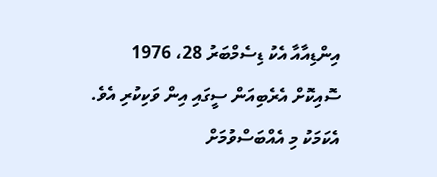އިންޑިއާއާ އެކު ޑިސެމްބަރު 28، 1976 ސޮއިކޮށް އެރެބިއަން ސީގައި އިން ވަކިކުރި އެވެ. އެކަމަކު މި އެއްބަސްވުމަށް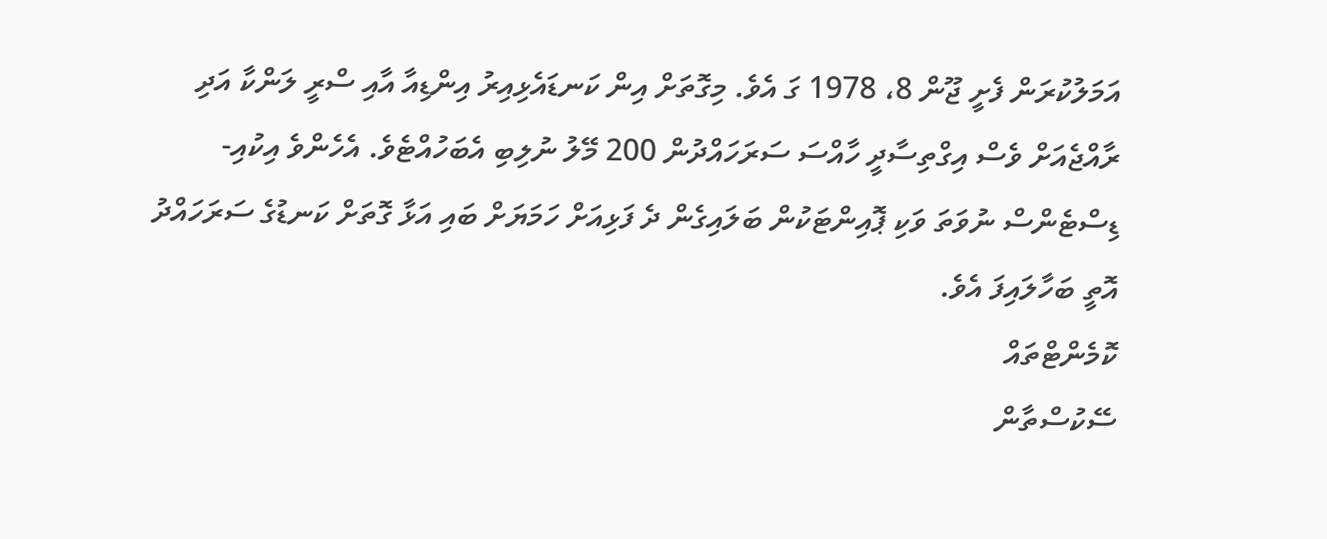އަމަލުކުރަން ފެށީ ޖޫން 8، 1978 ގަ އެވެ. މިގޮތަށް އިން ކަނޑައެޅިއިރު އިންޑިއާ އާއި ސްރީ ލަންކާ އަދި ރާއްޖެއަށް ވެސް އިގްތިސާދީ ހާއްސަ ސަރަހައްދުން 200 މޭލު ނުލިބި އެބަހުއްޓެވެ. އެހެންވެ އިކުއި-ޑިސްޓެންސް ނުވަތަ ވަކި ޕޮއިންޓަކުން ބަލައިގެން ދެ ފަޅިއަށް ހަމަޔަށް ބައި އަޅާ ގޮތަށް ކަނޑުގެ ސަރަހައްދު އޮތީ ބަހާލައިފަ އެވެ.
ކޮމެންޓްތައް
ސޭކުސްތާން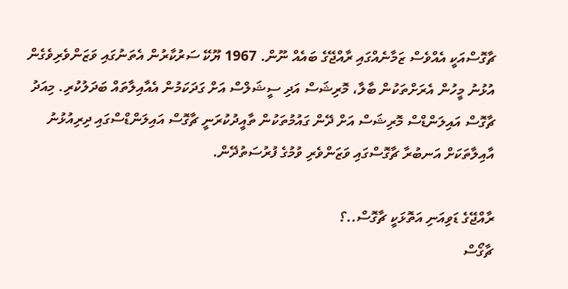ޗާގޮސްއަކީ އެއްވެސް ޒަމާނެއްގައި ރާއްޖޭގެ ބައެއް ނޫން. 1967 ޔޫކޭ ސަރުކާރުން އެތަނުގައި ވަޒަންވެރިވެގެން އުޅުނު މީހުން އެރަށްތަކުން ބާލާ، މޮރިޝަސް އަދި ސީޝަލްސް އަށް ގަދަކަމުން އެއާއިލާތައް ބަދަލުކުރި. މިއަދު ޗާގޮސް އައިލަންޑްސް މޮރިޝަސް އަށް ދޭން ގައުމުތަކުން ތާއީދުކުރަނީ ޗާގޮސް އައިލަންޑްސްގައި ދިރިއުޅުނު އާއިލާތަކަށް އަނބުރާ ޗާގޮސްގައި ވަޒަންވެރި ވުމުގެ ފުރުސަތުދޭން.

ރާއްޖޭގެ ޑަވިއަނި އަތޮޅަކީ ޗާގޮސް..؟
ޗާގޯސް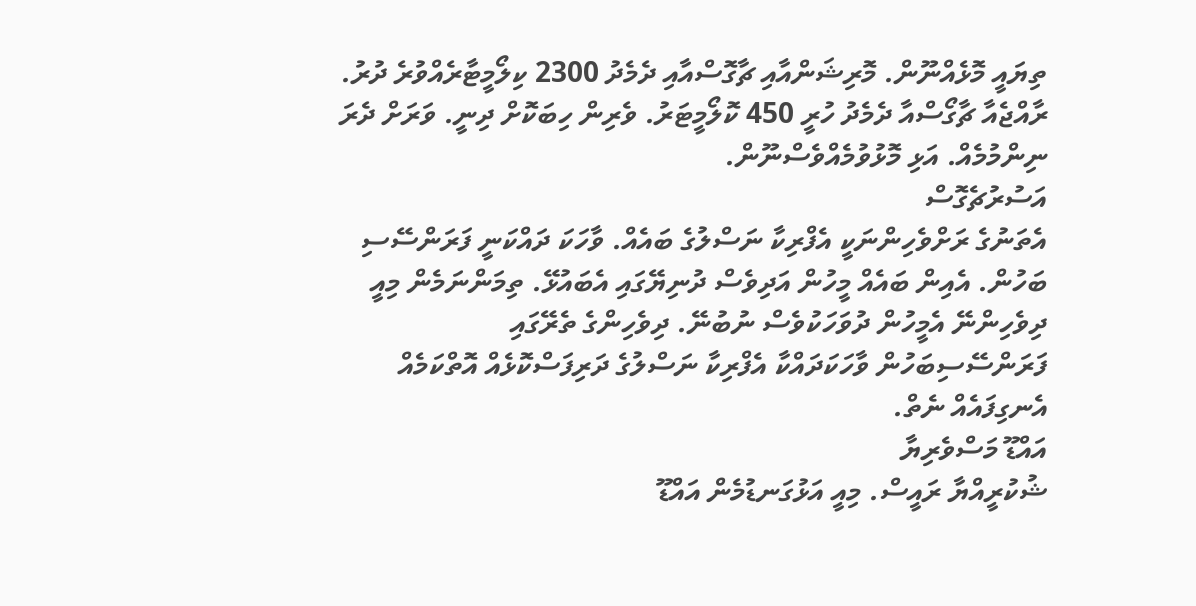ތިޔައީ މޮޅެއްނޫން. މޮރިޝަންއާއި ޗާގޮސްއާއި ދެމެދު 2300 ކިލޯމީޓާރެއްވުރެ ދުރު. ރާއްޖެއާ ޗާގޯސްއާ ދެމެދު ހުރީ 450 ކޮލޯމީޓަރު. ވެރިން ހިބަކޮށް ދިނީ. ވަރަށް ދެރަ ނިންމުމެއް. އަޅި މޮޅުވުމެއްވެސްނޫން.
އަސުރުޗެގޮސް
އެތަނުގެ ރަށްވެހިންނަކީ އެފްރިކާ ނަސްލުގެ ބައެއް. ވާހަކަ ދައްކަނީ ފަރަންސޭސި ބަހުން. އެއިން ބައެއް މީހުން އަދިވެސް ދުނިޔޭގައި އެބައުޅޭ. ތިމަންނަމެން މިއީ ދިވެހިންނޭ އެމީހުން ދުވަހަކުވެސް ނުބުނޭ. ދިވެހިންގެ ތެރޭގައި ފަރަންސޭސިބަހުން ވާހަކަދައްކާ އެފްރިކާ ނަސްލުގެ ދަރިފަސްކޮޅެއް އޮތްކަމެއް އެނގިފައެއް ނެތް.
އައްޑޫ މަސްވެރިޔާ
ޝުކުރީއްޔާ ރައީސް. މިއީ އަޅުގަނޑުމެން އައްޑޫ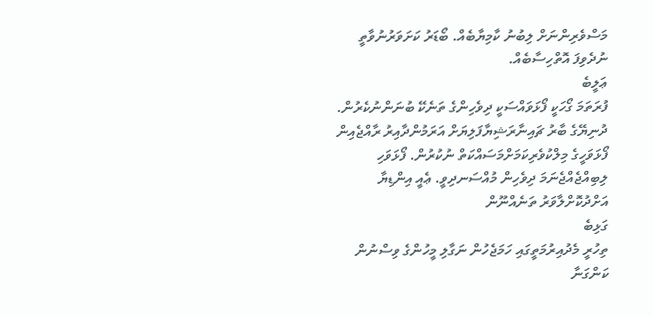މަސްވެރިންނަށް ލިބުނު ކާމިޔާބެއް. ބޯޑަރު ކަށަވަރުނުވާތީ ނުދެވިފަ އޮތްހިސާބެއް.
ޢަލީބެ
ފުރަތަމަ ގޯހަކީ ފޯޅަވައްސަކީ ދިވެހިންގެ ތަނެކޭ ބުނަންނުކެރުން. ދުނިޔޭގެ ބާރު ޗައިނާރަޝިޔާފަލިޔަށް އަރަމުންދާއިރު ރާއްޖެއިން ފޯޅަވަހީގެ މިލްކުވެރިކަމަށްމަސައްކަތް ނުކުރުން. ފޯޅަވަހި ލިބިއްޖެއްޖެނަމަ ދިވެހިން މުއްސަނދިވީ. ޢެއީ އިންޑިޔާ އަށްދުކޮށްލާވަރު ތަނެއްނޫން
ގަޅިބެ
ތިހުރީ މެދުއިރުމަތީގައި ހަމަޖެހުން ނަގާލި މީހުންގެ ވިސްނުން
ކަންގަނާ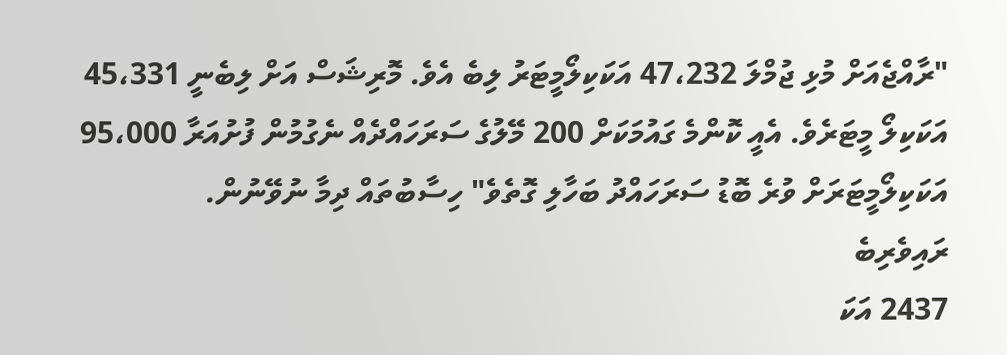"ރާއްޖެއަށް މުޅި ޖުމްލަ 47،232 އަކަކިލޯމީޓަރު ލިބެ އެވެ. މޮރިޝަސް އަށް ލިބެނީ 45،331 އަކަކިލޯ މީޓަރެވެ. އެއީ ކޮންމެ ގައުމަކަށް 200 މޭލުގެ ސަރަހައްދެއް ނެގުމުން ފުށުއަރާ 95،000 އަކަކިލޯމީޓަރަށް ވުރެ ބޮޑު ސަރަހައްދު ބަހާލި ގޮތެވެ" ހިސާބުތައް ދިމާ ނުވޭނުން.
ރައިވެރިބެ
2437 އަކަ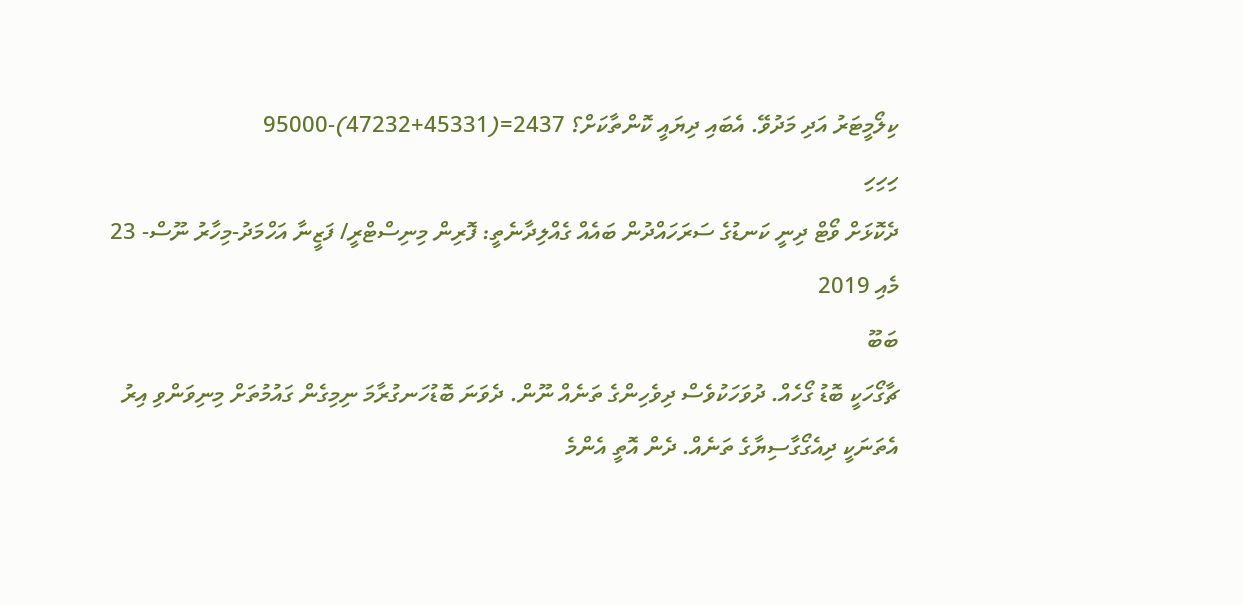ކިލޯމީޓަރު އަދި މަދުވޭ. އެބައި ދިޔައީ ކޮންތާކަށް؟ 2437=(45331+47232)-95000
ހިހިހި
ދެކޮޅަށް ވޯޓް ދިނީ ކަނޑުގެ ސަރަހައްދުން ބައެއް ގެއްލިދާނެތީ: ފޮރިން މިނިސްޓްރީ/ ފަޒީނާ އަހްމަދު-މިހާރު ނޫސް- 23 މެއި 2019
ބަބޫ
ޗާގޯހަކީ ބޮޑު ގޯހެއް. ދުވަހަކުވެސް ދިވެހިންގެ ތަނެއް ނޫން. ދެވަނަ ބޮޑުހަނގުރާމަ ނިމިގެން ގައުމުތަށް މިނިވަންވި އިރު އެތަނަކީ ދިއެގޯގާސިޔާގެ ތަނެއް. ދެން އޮތީ އެންމެ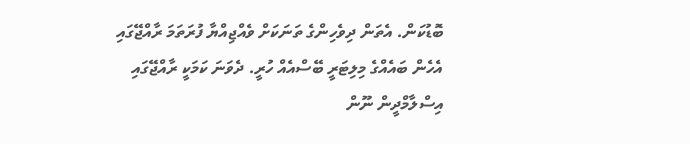ބޮޑުކަން. އެތަން ދިވެހިންގެ ތަނަކަށް ވެއްޖިއްޔާ ފުރަތަމަ ރާއްޖޭގައި އެހެން ބައެއްގެ މިލިޓަރީ ބޭސްއެއް ހުރީ. ދެވަނަ ކަމަކީ ރާއްޖޭގައި އިސްލާމްދީން ނޫން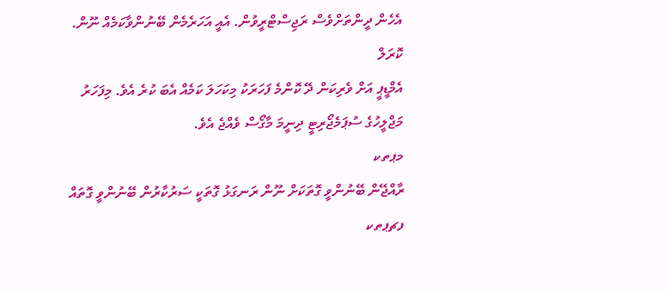އެހެން ދީންތަށްވެސް ރަޖިސްޓްރީވުން. އެއީ އަހަރެމެން ބޭނުންވާކަމެއް ނޫން.
ކޮރަލް
އެމްޑީޕީ އަށް ވެރިކަން ދޭ ކޮންމެ ފަހަރަކު މިކަހަލަ ކަމެއް އެބަ ކުރެ އެވެ. މިފަހަރު މަޖްލީހުގެ ސުޕަމެޖޯރިޓީ ދިނީމަ މާގޯސް ވެއްޖެ އެވެ.
މޕތކ
ރާއްޖޭން ބޭނުންވީ ގޮތަކަށް ނޫން ރަނގަޅު ގޮތަކީ ސަރުކާރުން ބޭނުންވީ ގޮތައް
ފޗޕތކ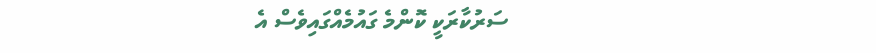ސަރުކާރަކީ ކޮންމެ ގައުމެއްގައިވެސް އެ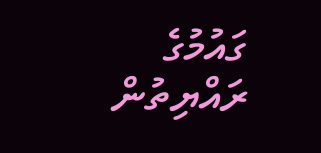ގައުމުގެ ރައްޔިތުން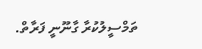ތަމްސީލުކުރާ ގާނޫނީ ފަރާތް.